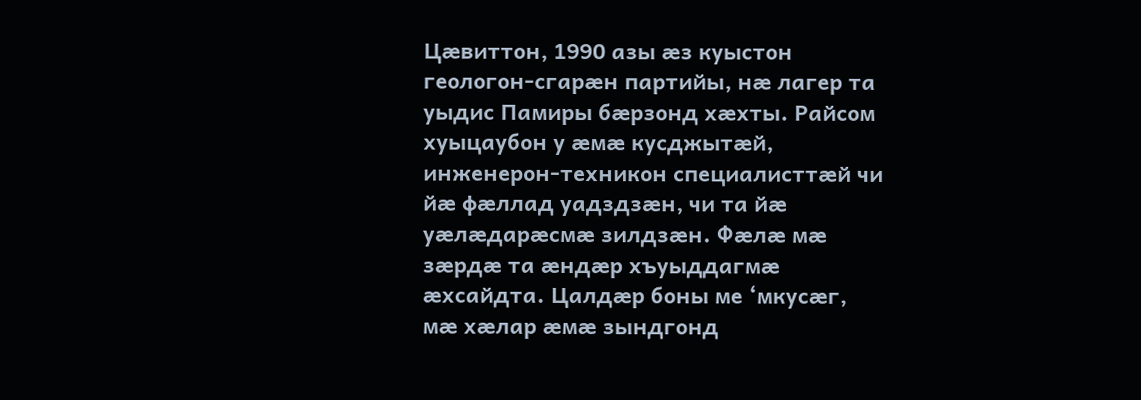Цӕвиттон, 1990 азы ӕз куыстон геологон-сгарӕн партийы, нӕ лагер та уыдис Памиры бӕрзонд хӕхты. Райсом хуыцаубон у ӕмӕ кусджытӕй, инженерон-техникон специалисттӕй чи йӕ фӕллад уадздзӕн, чи та йӕ уӕлӕдарӕсмӕ зилдзӕн. Фӕлӕ мӕ зӕрдӕ та ӕндӕр хъуыддагмӕ ӕхсайдта. Цалдӕр боны ме ‘мкусӕг, мӕ хӕлар ӕмӕ зындгонд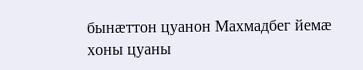бынӕттон цуанон Махмадбег йемӕ хоны цуаны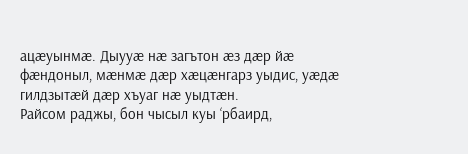ацӕуынмӕ. Дыууӕ нӕ загътон ӕз дӕр йӕ фӕндоныл, мӕнмӕ дӕр хӕцӕнгарз уыдис, уӕдӕ гилдзытӕй дӕр хъуаг нӕ уыдтӕн.
Райсом раджы, бон чысыл куы ‘рбаирд,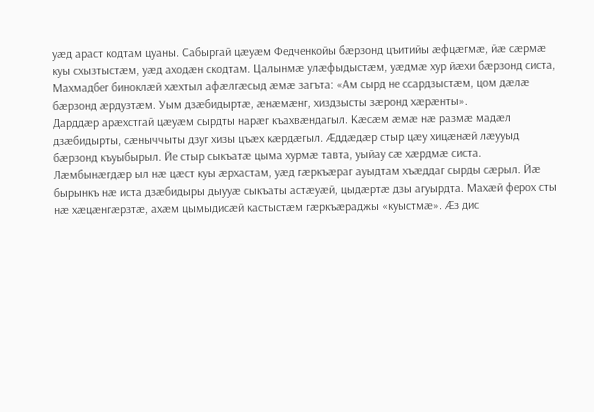уӕд араст кодтам цуаны. Сабыргай цӕуӕм Федченкойы бӕрзонд цъитийы ӕфцӕгмӕ, йӕ сӕрмӕ куы схызтыстӕм, уӕд аходӕн скодтам. Цалынмӕ улӕфыдыстӕм, уӕдмӕ хур йӕхи бӕрзонд систа, Махмадбег биноклӕй хӕхтыл афӕлгӕсыд ӕмӕ загъта: «Ам сырд не ссардзыстӕм, цом дӕлӕ бӕрзонд ӕрдузтӕм. Уым дзӕбидыртӕ, ӕнӕмӕнг, хиздзысты зӕронд хӕрӕнты».
Дарддӕр арӕхстгай цӕуӕм сырдты нарӕг къахвӕндагыл. Кӕсӕм ӕмӕ нӕ размӕ мадӕл дзӕбидырты, сӕныччыты дзуг хизы цъӕх кӕрдӕгыл. Ӕддӕдӕр стыр цӕу хицӕнӕй лӕууыд бӕрзонд къуыбырыл. Йе стыр сыкъатӕ цыма хурмӕ тавта, уыйау сӕ хӕрдмӕ систа. Лӕмбынӕгдӕр ыл нӕ цӕст куы ӕрхастам, уӕд гӕркъӕраг ауыдтам хъӕддаг сырды сӕрыл. Йӕ бырынкъ нӕ иста дзӕбидыры дыууӕ сыкъаты астӕуӕй, цыдӕртӕ дзы агуырдта. Махӕй ферох сты нӕ хӕцӕнгӕрзтӕ, ахӕм цымыдисӕй кастыстӕм гӕркъӕраджы «куыстмӕ». Ӕз дис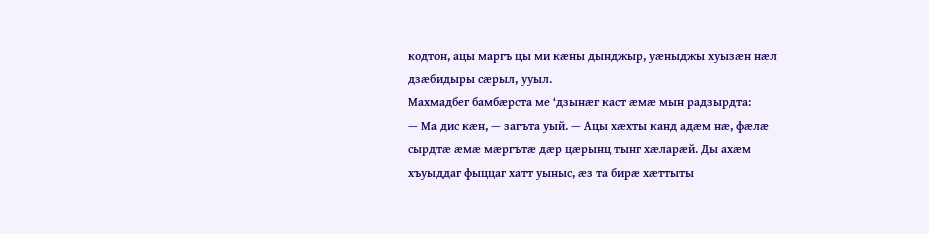кодтон, ацы маргъ цы ми кӕны дынджыр, уӕныджы хуызӕн нӕл дзӕбидыры сӕрыл, ууыл.
Махмадбег бамбӕрста ме ‘дзынӕг каст ӕмӕ мын радзырдта:
— Ма дис кӕн, — загъта уый. — Ацы хӕхты канд адӕм нӕ, фӕлӕ сырдтӕ ӕмӕ мӕргътӕ дӕр цӕрынц тынг хӕларӕй. Ды ахӕм хъуыддаг фыццаг хатт уыныс, ӕз та бирӕ хӕттыты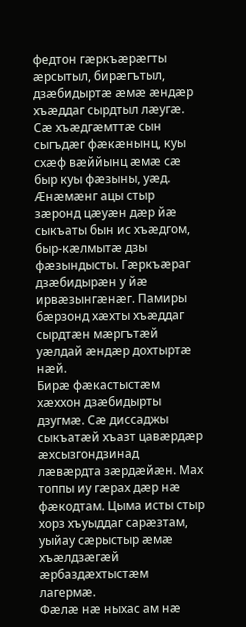федтон гӕркъӕрӕгты ӕрсытыл, бирӕгътыл, дзӕбидыртӕ ӕмӕ ӕндӕр хъӕддаг сырдтыл лӕугӕ. Сӕ хъӕдгӕмттӕ сын сыгъдӕг фӕкӕнынц, куы схӕф вӕййынц ӕмӕ сӕ быр куы фӕзыны, уӕд. Ӕнӕмӕнг ацы стыр зӕронд цӕуӕн дӕр йӕ сыкъаты бын ис хъӕдгом, быр-кӕлмытӕ дзы фӕзындысты. Гӕркъӕраг дзӕбидырӕн у йӕ ирвӕзынгӕнӕг. Памиры бӕрзонд хӕхты хъӕддаг сырдтӕн мӕргътӕй уӕлдай ӕндӕр дохтыртӕ нӕй.
Бирӕ фӕкастыстӕм хӕххон дзӕбидырты дзугмӕ. Сӕ диссаджы сыкъатӕй хъазт цавӕрдӕр ӕхсызгондзинад лӕвӕрдта зӕрдӕйӕн. Мах топпы иу гӕрах дӕр нӕ фӕкодтам. Цыма исты стыр хорз хъуыддаг сарӕзтам, уыйау сӕрыстыр ӕмӕ хъӕлдзӕгӕй ӕрбаздӕхтыстӕм лагермӕ.
Фӕлӕ нӕ ныхас ам нӕ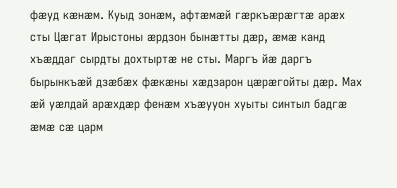фӕуд кӕнӕм. Куыд зонӕм, афтӕмӕй гӕркъӕрӕгтӕ арӕх сты Цӕгат Ирыстоны ӕрдзон бынӕтты дӕр, ӕмӕ канд хъӕддаг сырдты дохтыртӕ не сты. Маргъ йӕ даргъ бырынкъӕй дзӕбӕх фӕкӕны хӕдзарон цӕрӕгойты дӕр. Мах ӕй уӕлдай арӕхдӕр фенӕм хъӕууон хуыты синтыл бадгӕ ӕмӕ сӕ царм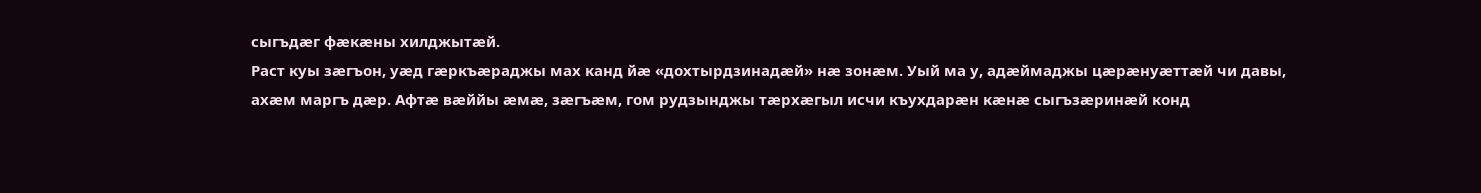сыгъдӕг фӕкӕны хилджытӕй.
Раст куы зӕгъон, уӕд гӕркъӕраджы мах канд йӕ «дохтырдзинадӕй» нӕ зонӕм. Уый ма у, адӕймаджы цӕрӕнуӕттӕй чи давы, ахӕм маргъ дӕр. Афтӕ вӕййы ӕмӕ, зӕгъӕм, гом рудзынджы тӕрхӕгыл исчи къухдарӕн кӕнӕ сыгъзӕринӕй конд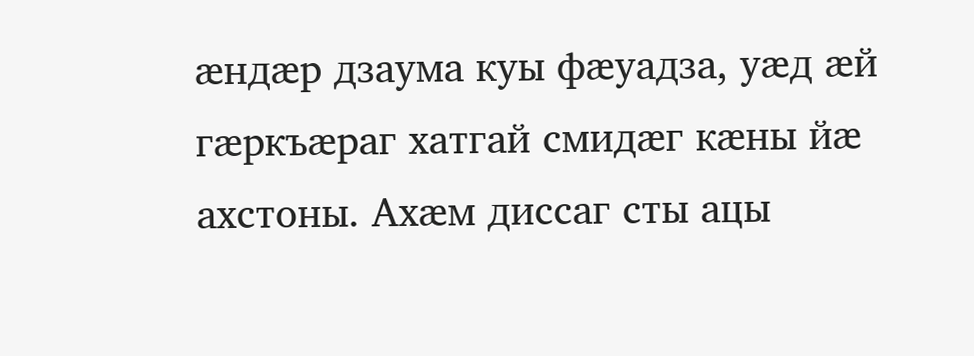ӕндӕр дзаума куы фӕуадза, уӕд ӕй гӕркъӕраг хатгай смидӕг кӕны йӕ ахстоны. Ахӕм диссаг сты ацы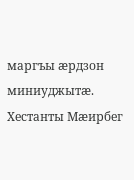маргъы ӕрдзон миниуджытӕ.
Хестанты Мӕирбег